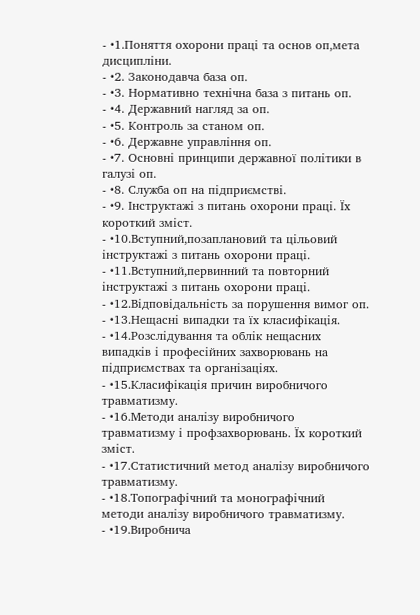- •1.Поняття охорони праці та основ оп,мета дисципліни.
- •2. Законодавча база оп.
- •3. Нормативно технічна база з питань оп.
- •4. Державний нагляд за оп.
- •5. Контроль за станом оп.
- •6. Державне управління оп.
- •7. Основні принципи державної політики в галузі оп.
- •8. Служба оп на підприємстві.
- •9. Інструктажі з питань охорони праці. Їх короткий зміст.
- •10.Вступний,позаплановий та цільовий інструктажі з питань охорони праці.
- •11.Вступний,первинний та повторний інструктажі з питань охорони праці.
- •12.Відповідальність за порушення вимог оп.
- •13.Нещасні випадки та їх класифікація.
- •14.Розслідування та облік нещасних випадків і професійних захворювань на підприємствах та організаціях.
- •15.Класифікація причин виробничого травматизму.
- •16.Методи аналізу виробничого травматизму і профзахворювань. Їх короткий зміст.
- •17.Статистичний метод аналізу виробничого травматизму.
- •18.Топографічний та монографічний методи аналізу виробничого травматизму.
- •19.Виробнича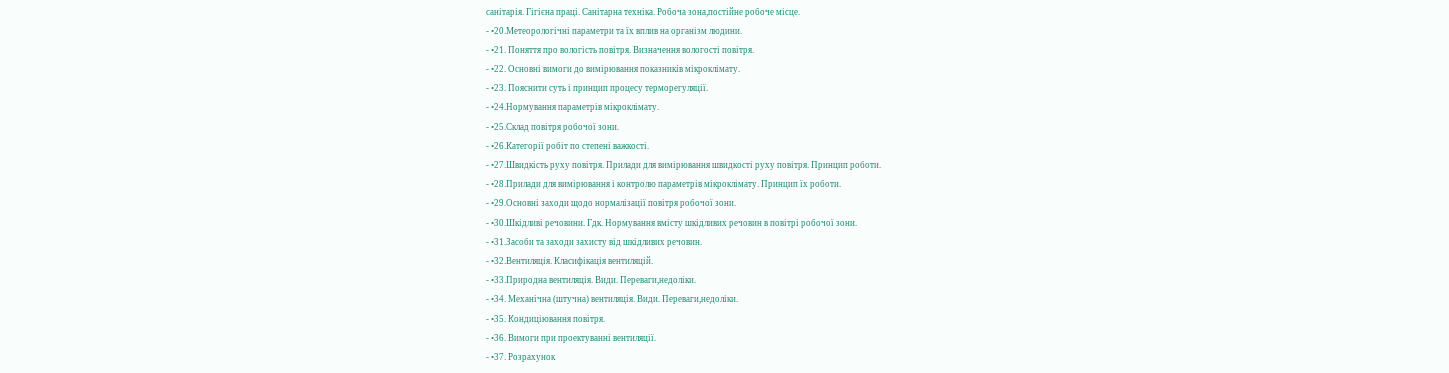санітарія. Гігієна праці. Санітарна техніка. Робоча зона,постійне робоче місце.
- •20.Метеорологічні параметри та їх вплив на організм людини.
- •21. Поняття про вологість повітря. Визначення вологості повітря.
- •22. Основні вимоги до вимірювання показників мікроклімату.
- •23. Пояснити суть і принцип процесу терморегуляції.
- •24.Нормування параметрів мікроклімату.
- •25.Склад повітря робочої зони.
- •26.Категорії робіт по степені важкості.
- •27.Швидкість руху повітря. Прилади для вимірювання швидкості руху повітря. Принцип роботи.
- •28.Прилади для вимірювання і контролю параметрів мікроклімату. Принцип їх роботи.
- •29.Основні заходи щодо нормалізації повітря робочої зони.
- •30.Шкідливі речовини. Гдк. Нормування вмісту шкідливих речовин в повітрі робочої зони.
- •31.Засоби та заходи захисту від шкідливих речовин.
- •32.Вентиляція. Класифікація вентиляцій.
- •33.Природна вентиляція. Види. Переваги,недоліки.
- •34. Механічна (штучна) вентиляція. Види. Переваги,недоліки.
- •35. Кондиціювання повітря.
- •36. Вимоги при проектуванні вентиляції.
- •37. Розрахунок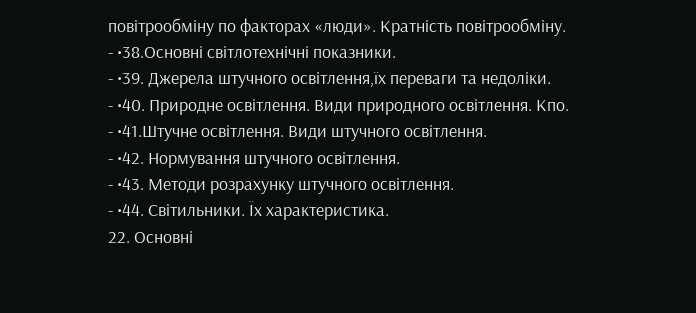повітрообміну по факторах «люди». Кратність повітрообміну.
- •38.Основні світлотехнічні показники.
- •39. Джерела штучного освітлення,їх переваги та недоліки.
- •40. Природне освітлення. Види природного освітлення. Кпо.
- •41.Штучне освітлення. Види штучного освітлення.
- •42. Нормування штучного освітлення.
- •43. Методи розрахунку штучного освітлення.
- •44. Світильники. Їх характеристика.
22. Основні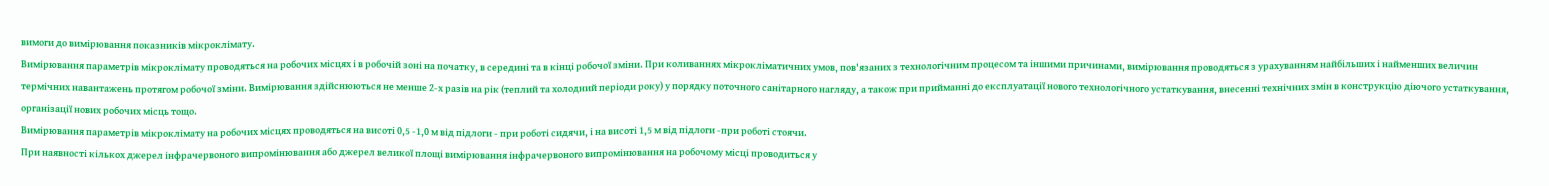вимоги до вимірювання показників мікроклімату.
Вимірювання параметрів мікроклімату проводяться на робочих місцях і в робочій зоні на початку, в середині та в кінці робочої зміни. При коливаннях мікрокліматичних умов, пов'язаних з технологічним процесом та іншими причинами, вимірювання проводяться з урахуванням найбільших і найменших величин термічних навантажень протягом робочої зміни. Вимірювання здійснюються не менше 2-х разів на рік (теплий та холодний періоди року) у порядку поточного санітарного нагляду, а також при прийманні до експлуатації нового технологічного устаткування, внесенні технічних змін в конструкцію діючого устаткування, організації нових робочих місць тощо.
Вимірювання параметрів мікроклімату на робочих місцях проводяться на висоті 0,5 -1,0 м від підлоги - при роботі сидячи, і на висоті 1,5 м від підлоги -при роботі стоячи.
При наявності кількох джерел інфрачервоного випромінювання або джерел великої площі вимірювання інфрачервоного випромінювання на робочому місці проводиться у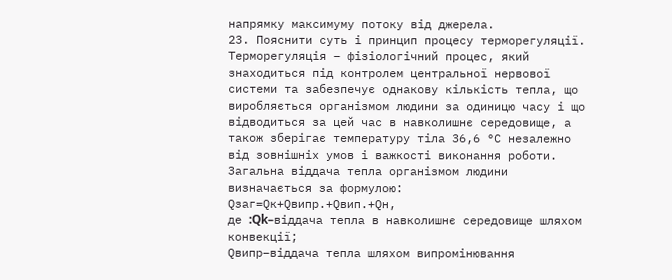напрямку максимуму потоку від джерела.
23. Пояснити суть і принцип процесу терморегуляції.
Терморегуляція – фізіологічний процес, який знаходиться під контролем центральної нервової системи та забезпечує однакову кількість тепла, що виробляється організмом людини за одиницю часу і що відводиться за цей час в навколишнє середовище, а також зберігає температуру тіла 36,6 °С незалежно від зовнішніх умов і важкості виконання роботи. Загальна віддача тепла організмом людини визначається за формулою:
Qзаг=Qк+Qвипр.+Qвип.+Qн,
де :Qk–віддача тепла в навколишнє середовище шляхом конвекції;
Qвипр–віддача тепла шляхом випромінювання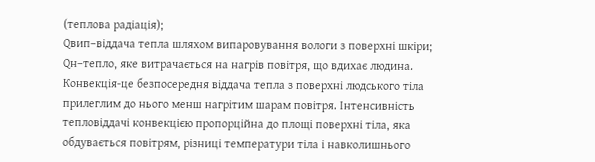(теплова радіація);
Qвип–віддача тепла шляхом випаровування вологи з поверхні шкіри;
Qн–тепло, яке витрачається на нагрів повітря, що вдихає людина.
Конвекція-це безпосередня віддача тепла з поверхні людського тіла прилеглим до нього менш нагрітим шарам повітря. Інтенсивність тепловіддачі конвекцією пропорційна до площі поверхні тіла, яка обдувається повітрям, різниці температури тіла і навколишнього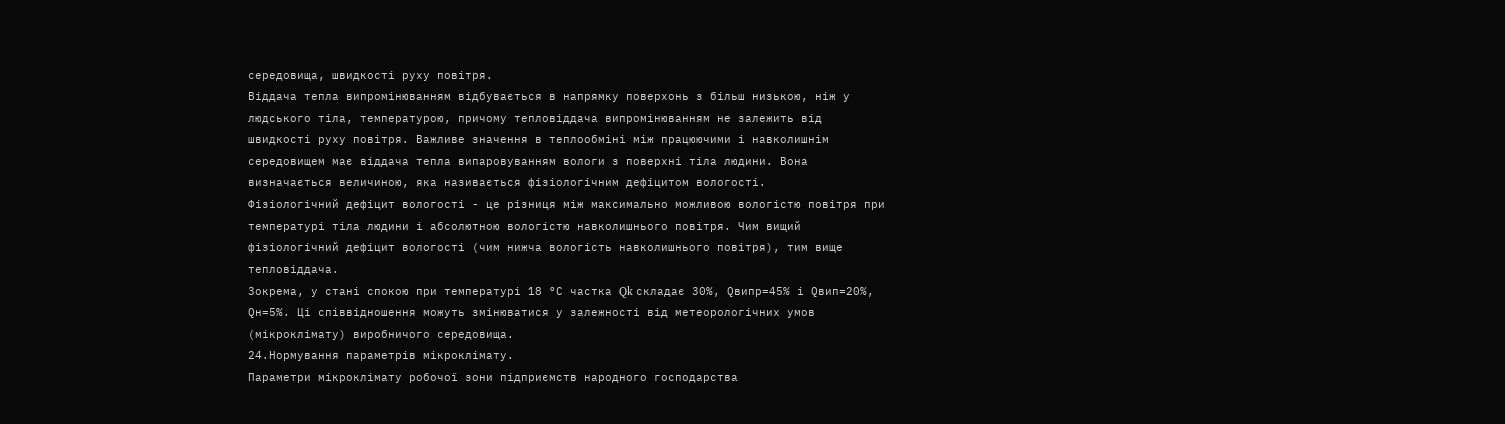середовища, швидкості руху повітря.
Віддача тепла випромінюванням відбувається в напрямку поверхонь з більш низькою, ніж у людського тіла, температурою, причому тепловіддача випромінюванням не залежить від швидкості руху повітря. Важливе значення в теплообміні між працюючими і навколишнім середовищем має віддача тепла випаровуванням вологи з поверхні тіла людини. Вона визначається величиною, яка називається фізіологічним дефіцитом вологості.
Фізіологічний дефіцит вологості - це різниця між максимально можливою вологістю повітря при температурі тіла людини і абсолютною вологістю навколишнього повітря. Чим вищий фізіологічний дефіцит вологості (чим нижча вологість навколишнього повітря), тим вище тепловіддача.
Зокрема, у стані спокою при температурі 18 °С частка Qk складає 30%, Qвипр=45% і Qвип=20%, Qн=5%. Ці співвідношення можуть змінюватися у залежності від метеорологічних умов (мікроклімату) виробничого середовища.
24.Нормування параметрів мікроклімату.
Параметри мікроклімату робочої зони підприємств народного господарства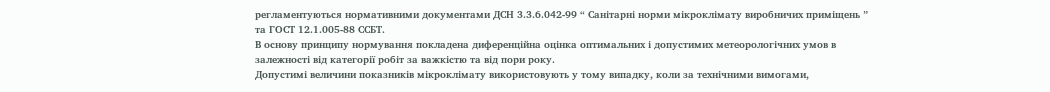регламентуються нормативними документами ДСН 3.3.6.042-99 “ Санітарні норми мікроклімату виробничих приміщень ” та ГОСТ 12.1.005-88 ССБТ.
В основу принципу нормування покладена диференційна оцінка оптимальних і допустимих метеорологічних умов в залежності від категорії робіт за важкістю та від пори року.
Допустимі величини показників мікроклімату використовують у тому випадку, коли за технічними вимогами,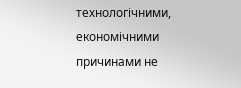технологічними, економічними причинами не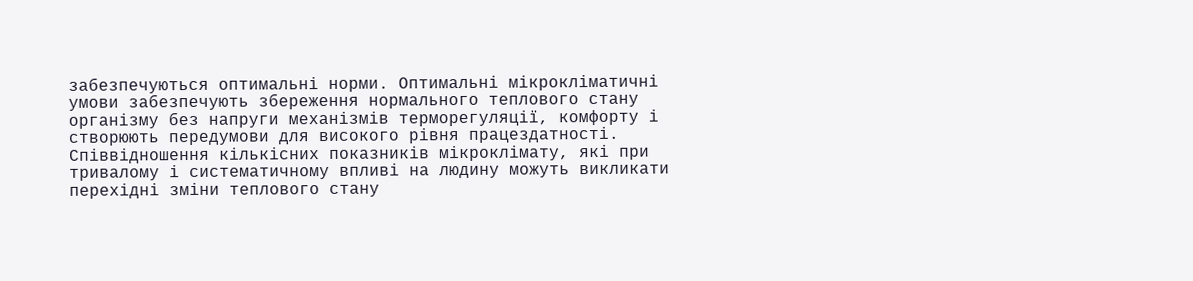забезпечуються оптимальні норми. Оптимальні мікрокліматичні умови забезпечують збереження нормального теплового стану організму без напруги механізмів терморегуляції, комфорту і створюють передумови для високого рівня працездатності.
Співвідношення кількісних показників мікроклімату, які при тривалому і систематичному впливі на людину можуть викликати перехідні зміни теплового стану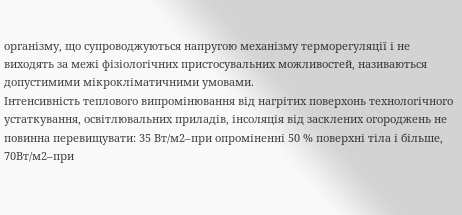організму, що супроводжуються напругою механізму терморегуляції і не виходять за межі фізіологічних пристосувальних можливостей, називаються допустимими мікрокліматичними умовами.
Інтенсивність теплового випромінювання від нагрітих поверхонь технологічного устаткування, освітлювальних приладів, інсоляція від засклених огороджень не повинна перевищувати: 35 Вт/м2–при опроміненні 50 % поверхні тіла і більше, 70Вт/м2–при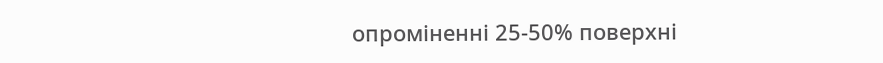опроміненні 25-50% поверхні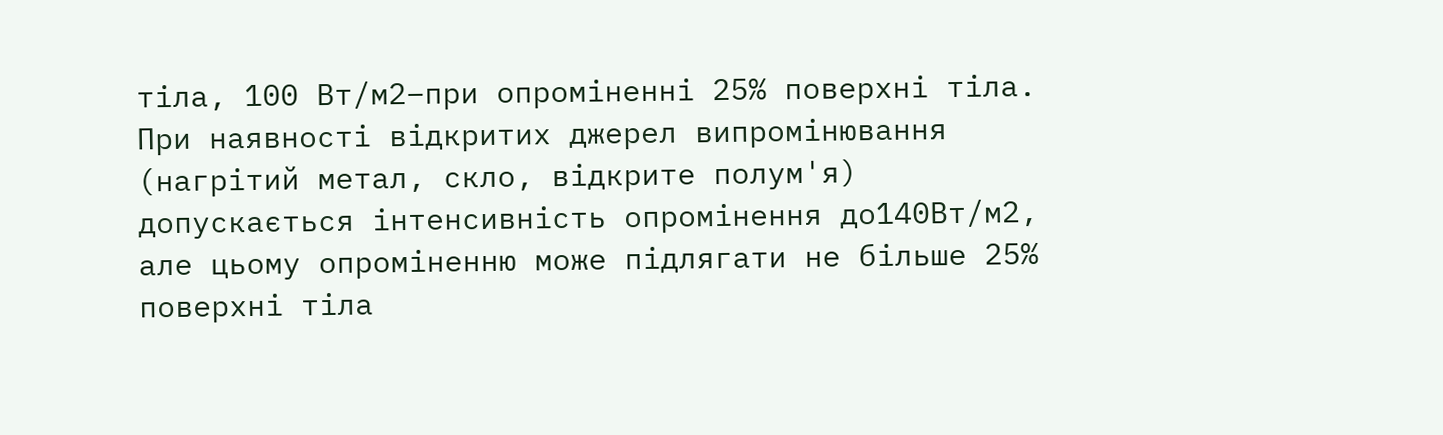тіла, 100 Вт/м2–при опроміненні 25% поверхні тіла. При наявності відкритих джерел випромінювання (нагрітий метал, скло, відкрите полум'я) допускається інтенсивність опромінення до140Вт/м2, але цьому опроміненню може підлягати не більше 25% поверхні тіла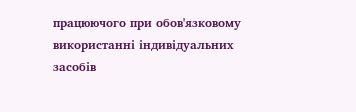працюючого при обов'язковому використанні індивідуальних засобів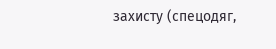захисту (спецодяг,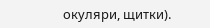окуляри, щитки).